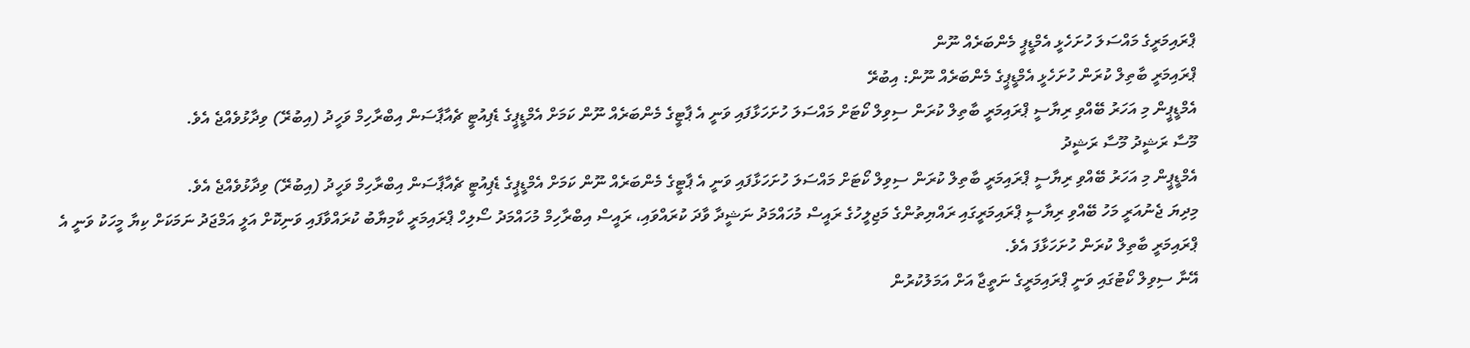ޕްރައިމަރީގެ މައްސަލަ ހުށަހެޅީ އެމްޑީޕީ މެންބަރެއް ނޫން
ޕްރައިމަރީ ބާތިލް ކުރަން ހުށަހެޅީ އެމްޑީޕީގެ މެންބަރެއް ނޫން: އިބުރޭ
އެމްޑީޕީން މި އަހަރު ބޭއްވި ރިޔާސީ ޕްރައިމަރީ ބާތިލް ކުރަން ސިވިލް ކޯޓަށް މައްސަލަ ހުށަހަޅާފައި ވަނީ އެ ޕާޓީގެ މެންބަރެއް ނޫން ކަމަށް އެމްޑީޕީގެ ޑެޕިއުޓީ ޗެއާޕާސަން އިބްރާހިމް ވަހީދު (އިބުރޭ) ވިދާޅުވެއްޖެ އެވެ.
މޫސާ ރަޝީދު މޫސާ ރަޝީދު
އެމްޑީޕީން މި އަހަރު ބޭއްވި ރިޔާސީ ޕްރައިމަރީ ބާތިލް ކުރަން ސިވިލް ކޯޓަށް މައްސަލަ ހުށަހަޅާފައި ވަނީ އެ ޕާޓީގެ މެންބަރެއް ނޫން ކަމަށް އެމްޑީޕީގެ ޑެޕިއުޓީ ޗެއާޕާސަން އިބްރާހިމް ވަހީދު (އިބުރޭ) ވިދާޅުވެއްޖެ އެވެ.
މިދިޔަ ޖެނުއަރީ މަހު ބޭއްވި ރިޔާސީ ޕްރައިމަރީގައި ރައްޔިތުންގެ މަޖިލީހުގެ ރައީސް މުހައްމަދު ނަޝީދާ ވާދަ ކުރައްވައި، ރައީސް އިބްރާހިމް މުހައްމަދު ސޯލިހް ޕްރައިމަރީ ކާމިޔާބު ކުރައްވާފައި ވަނިކޮށް އަލީ އަމްޖަދު ނަމަކަށް ކިޔާ މީހަކު ވަނީ އެ ޕްރައިމަރީ ބާތިލް ކުރަން ހުށަހަޅާފަ އެވެ.
އޭނާ ސިވިލް ކޯޓުގައި ވަނީ ޕްރައިމަރީގެ ނަތީޖާ އަށް އަމަލުކުރުން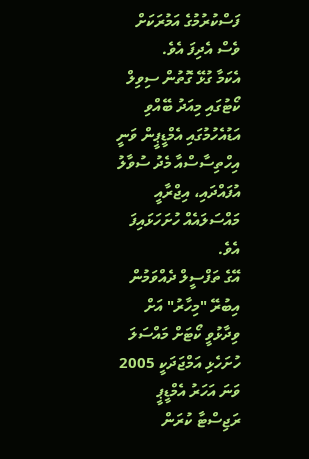ފަސްކުރުމުގެ އަމުރަކަށް ވެސް އެދިފަ އެވެ.
އެކަމާ ގުޅޭ ގޮތުން ސިވިލް ކޯޓުގައި މިއަދު ބޭއްވި އަޑުއެހުމުގައި އެމްޑީޕީން ވަނީ އިހްތިސާސްއާ މެދު ސުވާލު އުފައްދައި، އިޖްރާއީ މައްސަލައެއް ހުށަހަޅައިފަ އެވެ.
އޭގެ ތަފްސީލް ދެއްވަމުން އިބުރޭ "މިހާރު" އަށް ވިދާޅުވީ ކޯޓަށް މައްސަލަ ހުށަހެޅި އަމްޖަދަކީ 2005 ވަނަ އަހަރު އެމްޑީޕީ ރަޖިސްޓާ ކުރަން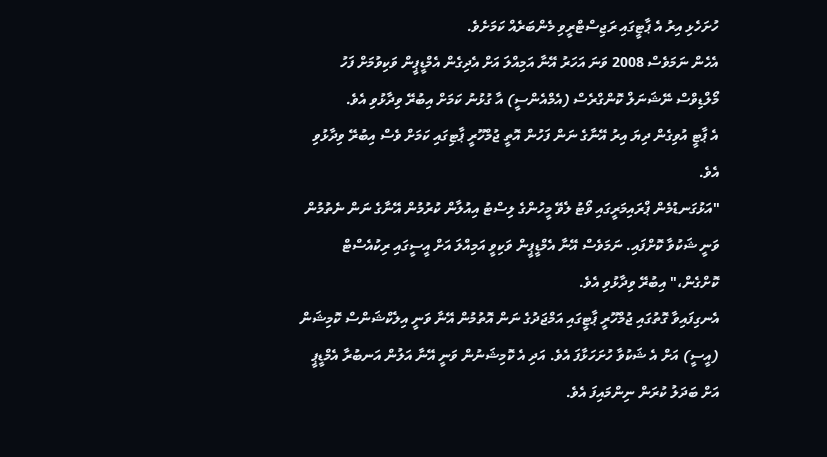ހުށަހެޅި އިރު އެ ޕާޓީގައި ރަޖިސްޓްރީވި މެންބަރެއް ކަމަށެވެ.
އެހެން ނަމަވެސް 2008 ވަނަ އަހަރު އޭނާ އަމިއްލަ އަށް އެދިގެން އެމްޑީޕީން ވަކިވުމަށް ފަހު މޯލްޑިވްސް ނޭޝަނަލް ކޮންގްރެސް (އެމްއެންސީ) އާ ގުޅުނު ކަމަށް އިބުރޭ ވިދާޅުވި އެވެ.
އެ ޕާޓީ އުވިގެން ދިޔަ އިރު އޭނާގެ ނަން ފަހުން އޮތީ ޖުމްހޫރީ ޕާޓިގައި ކަމަށް ވެސް އިބުރޭ ވިދާޅުވި އެވެ.
"އަޅުގަނޑުމެން ޕްރައިމަރީގައި ވޯޓު ލެވޭ މީހުންގެ ލިސްޓު އިއުލާން ކުރުމުން އޭނާގެ ނަން ނެތުމުން ވަނީ ޝަކުވާ ކޮށްފައި. ނަމަވެސް އޭނާ އެމްޑީޕީން ވަކިވީ އަމިއްލަ އަށް އީސީގައި ރިކުއެސްޓް ކޮށްގެން،" އިބުރޭ ވިދާޅުވި އެވެ.
އެނގިފައިވާ ގޮތުގައި ޖުމްހޫރީ ޕާޓީގައި އަމްޖަދުގެ ނަން އޮތުމުން އޭނާ ވަނީ އިލެކްޝަންސް ކޮމިޝަން (އީސީ) އަށް އެ ޝަކުވާ ހުށަހަޅާފަ އެވެ. އަދި އެ ކޮމިޝަނުން ވަނީ އޭނާ އަލުން އަނބުރާ އެމްޑީޕީ އަށް ބަދަލު ކުރަން ނިންމައިފަ އެވެ.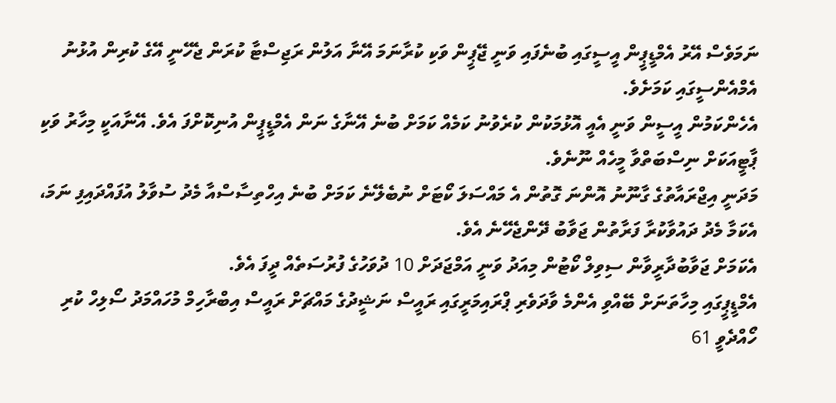ނަމަވެސް އޭރު އެމްޑީޕީން އީސީގައި ބުނެފައި ވަނީ ޖޭޕީން ވަކި ކުރާނަމަ އޭނާ އަލުން ރަޖިސްޓާ ކުރަން ޖެހޭނީ އޭގެ ކުރިން އުޅުނު އެމްއެންސީގައި ކަމަށެވެ.
އެހެންކަމުން އީސީން ވަނީ އެއީ އޮޅުމަކުން ކުރެވުނު ކަމެއް ކަމަށް ބުނެ އޭނާގެ ނަން އެމްޑީޕީން އުނިކޮށްފަ އެވެ. އޭނާއަކީ މިހާރު ވަކި ޕާޓީއަކަށް ނިސްބަތްވާ މީހެއް ނޫނެވެ.
މަދަނީ އިޖްރައާތުގެ ގާނޫނު އޮންނަ ގޮތުން އެ މައްސަލަ ކޯޓަށް ނުބެލޭނެ ކަމަށް ބުނެ އިހްތިސާސްއާ މެދު ސުވާލު އުފައްދައިފި ނަމަ، އެކަމާ މެދު ދައުވާކުރާ ފަރާތުން ޖަވާބު ދޭންޖެހޭނެ އެވެ.
އެކަމަށް ޖަވާބުދާރީވާން ސިވިލް ކޯޓުން މިއަދު ވަނީ އަމްޖަދަށް 10 ދުވަހުގެ ފުރުސަތެއް ދީފަ އެވެ.
އެމްޑީޕީގައި މިހާތަނަށް ބޭއްވި އެންމެ ވާދަވެރި ޕްރައިމަރީގައި ރައީސް ނަޝީދުގެ މައްޗަށް ރައީސް އިބްރާހިމް މުހައްމަދު ސޯލިހް ކުރި ހޯއްދެވީ 61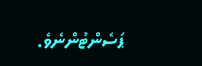ޕަސެންޓުންނެވެ.